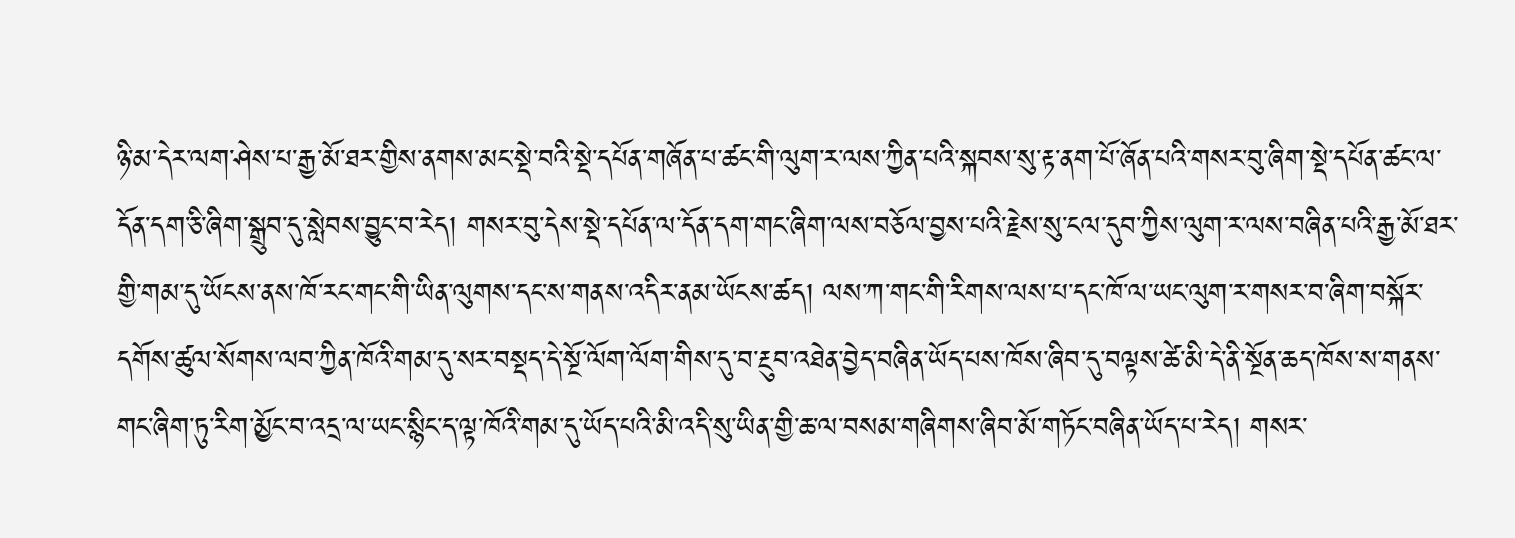ཉི་མ་དེར་ལག་ཤེས་པ་རྒྱ་མོ་ཐར་གྱིས་ནགས་མང་སྡེ་བའི་སྡེ་དཔོན་གཞོན་པ་ཚང་གི་ལུག་ར་ལས་ཀྱིན་པའི་སྐབས་སུ་རྟ་ནག་པོ་ཞོན་པའི་གསར་བུ་ཞིག་སྡེ་དཔོན་ཚང་ལ་དོན་དག་ཅི་ཞིག་སྒྲུབ་དུ་སླེབས་བྱུང་བ་རེད། གསར་བུ་དེས་སྡེ་དཔོན་ལ་དོན་དག་གང་ཞིག་ལས་བཅོལ་བྱས་པའི་རྗེས་སུ་ངལ་དུབ་ཀྱིས་ལུག་ར་ལས་བཞིན་པའི་རྒྱ་མོ་ཐར་གྱི་གམ་དུ་ཡོངས་ནས་ཁོ་རང་གང་གི་ཡིན་ལུགས་དང་ས་གནས་འདིར་ནམ་ཡོངས་ཚད། ལས་ཀ་གང་གི་རིགས་ལས་པ་དང་ཁོ་ལ་ཡང་ལུག་ར་གསར་བ་ཞིག་བསྐོར་དགོས་ཚུལ་སོགས་ལབ་ཀྱིན་ཁོའི་གམ་དུ་སར་བསྡད་དེ་སྔོ་ལོག་ལོག་གིས་དུ་བ་རྔུབ་འཐེན་བྱེད་བཞིན་ཡོད་པས་ཁོས་ཞིབ་དུ་བལྟས་ཚེ་མི་དེ་ནི་སྔོན་ཆད་ཁོས་ས་གནས་གང་ཞིག་ཏུ་རིག་མྱོང་བ་འདྲ་ལ་ཡང་སྙིང་ད་ལྟ་ཁོའི་གམ་དུ་ཡོད་པའི་མི་འདི་སུ་ཡིན་གྱི་ཆ་ལ་བསམ་གཞིགས་ཞིབ་མོ་གཏོང་བཞིན་ཡོད་པ་རེད། གསར་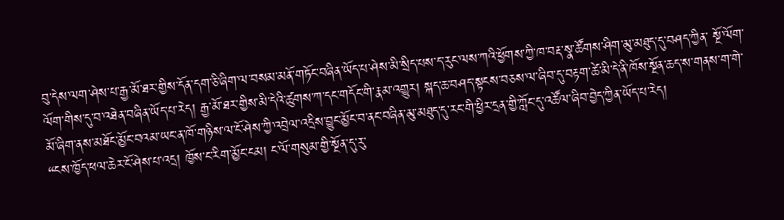བུ་དེས་ལག་ཤེས་པ་རྒྱ་མོ་ཐར་གྱིས་དོན་དག་ཅི་ཞིག་ལ་བསམ་མནོ་གཏོང་བཞིན་ཡོད་པ་ཤེས་མི་སྲིད་པས་ད་རུང་ལས་ཀའི་ཕྱོགས་ཀྱི་ཁ་བརྡ་སྣ་ཚོགས་ཤིག་མུ་མཐུད་དུ་བཤད་ཀྱིན་ སྔོ་ལོག་ལོག་གིས་དུ་བ་འཐེན་བཞིན་ཡོད་པ་རེད། རྒྱ་མོ་ཐར་གྱིས་མི་དེའི་ཚུགས་ཀ་དང་གདོང་གི་རྣམ་འགྱུར། སྐད་ཆ་བཤད་སྟངས་བཅས་ལ་ཞིབ་དུ་བརྟག་ཚེ་མི་དེ་ནི་ཁོས་སྔོན་ཆད་ས་གནས་ག་གེ་མོ་ཞིག་ནས་མཐོང་མྱོང་བའམ་ཡང་ན་ཁོ་གཉིས་ལ་ངོ་ཤེས་ཀྱི་འབྲེལ་འདྲིས་བྱུང་མྱོང་བ་ནང་བཞིན་མུ་མཐུད་དུ་རང་གི་ཕྱིར་དྲན་གྱི་ཀློང་དུ་འཚོལ་ཞིབ་བྱེད་ཀྱིན་ཡོད་པ་རེད།
“ངས་ཁྱོད་ཕལ་ཆེར་ངོ་ཤེས་པ་འདྲ། ཁྱོས་ང་རིག་མྱོང་ངམ། ང་ལོ་གསུམ་གྱི་སྔོན་དུ་རུ་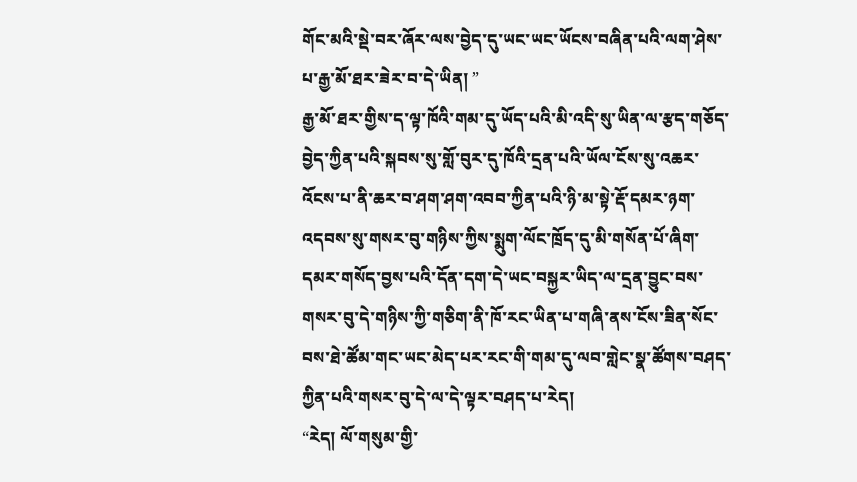གོང་མའི་སྡེ་བར་ཞོར་ལས་བྱེད་དུ་ཡང་ཡང་ཡོངས་བཞིན་པའི་ལག་ཤེས་པ་རྒྱ་མོ་ཐར་ཟེར་བ་དེ་ཡིན། ”
རྒྱ་མོ་ཐར་གྱིས་ད་ལྟ་ཁོའི་གམ་དུ་ཡོད་པའི་མི་འདི་སུ་ཡིན་ལ་རྩད་གཅོད་བྱེད་ཀྱིན་པའི་སྐབས་སུ་གློ་བུར་དུ་ཁོའི་དྲན་པའི་ཡོལ་ངོས་སུ་འཆར་འོངས་པ་ནི་ཆར་བ་ཤག་ཤག་འབབ་ཀྱིན་པའི་ཉི་མ་སྟེ་རྡོ་དམར་ཉག་འདབས་སུ་གསར་བུ་གཉིས་ཀྱིས་སྨུག་ལོང་ཁྲོད་དུ་མི་གསོན་པོ་ཞིག་དམར་གསོད་བྱས་པའི་དོན་དག་དེ་ཡང་བསྐྱར་ཡིད་ལ་དྲན་བྱུང་བས་གསར་བུ་དེ་གཉིས་ཀྱི་གཅིག་ནི་ཁོ་རང་ཡིན་པ་གཞི་ནས་ངོས་ཟིན་སོང་བས་ཐེ་ཚོམ་གང་ཡང་མེད་པར་རང་གི་གམ་དུ་ལབ་གླེང་སྣ་ཚོགས་བཤད་ཀྱིན་པའི་གསར་བུ་དེ་ལ་དེ་ལྟར་བཤད་པ་རེད།
“རེད། ལོ་གསུམ་གྱི་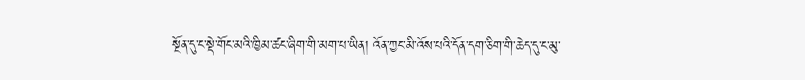སྔོན་དུ་ང་སྡེ་གོང་མའི་ཁྱིམ་ཚང་ཞིག་གི་མག་པ་ཡིན། འོན་ཀྱང་མི་འོས་པའི་དོན་དག་ཅིག་གི་ཆེད་དུ་ང་མུ་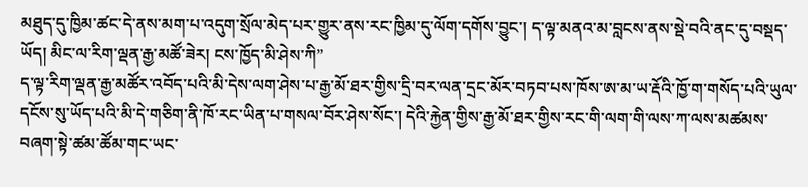མཐུད་དུ་ཁྱིམ་ཚང་དེ་ནས་མག་པ་འདུག་སྲོལ་མེད་པར་གྱུར་ནས་རང་ཁྱིམ་དུ་ལོག་དགོས་བྱུང་། ད་ལྟ་མནའ་མ་བླངས་ནས་སྡེ་བའི་ནང་དུ་བསྡད་ཡོད། མིང་ལ་རིག་ལྡན་རྒྱ་མཚོ་ཟེར། ངས་ཁྱོད་མི་ཤེས་ཀི”
ད་ལྟ་རིག་ལྡན་རྒྱ་མཚོར་འབོད་པའི་མི་དེས་ལག་ཤེས་པ་རྒྱ་མོ་ཐར་གྱིས་དྲི་བར་ལན་དྲང་མོར་བཏབ་པས་ཁོས་ཨ་མ་ཡ་རྡོའི་ཁྱོ་ག་གསོད་པའི་ཡུལ་དངོས་སུ་ཡོད་པའི་མི་དེ་གཅིག་ནི་ཁོ་རང་ཡིན་པ་གསལ་བོར་ཤེས་སོང་། དེའི་རྐྱེན་གྱིས་རྒྱ་མོ་ཐར་གྱིས་རང་གི་ལག་གི་ལས་ཀ་ལས་མཚམས་བཞག་སྟེ་ཚམ་ཚོམ་གང་ཡང་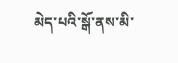མེད་པའི་སྒོ་ནས་མི་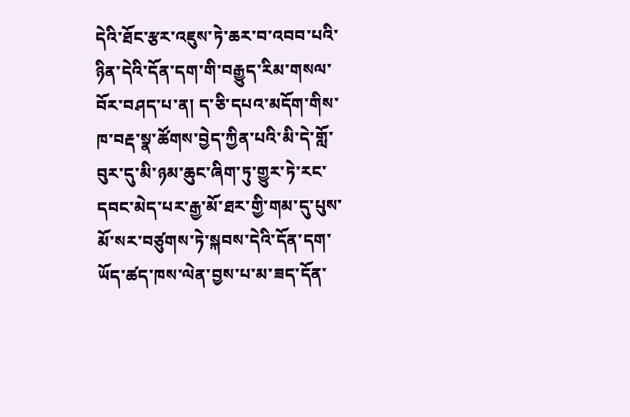དེའི་ཐོང་རྩར་འཇུས་ཏེ་ཆར་བ་འབབ་པའི་ཉིན་དེའི་དོན་དག་གི་བརྒྱུད་རིམ་གསལ་བོར་བཤད་པ་ན། ད་ཅི་དཔའ་མདོག་གིས་ཁ་བརྡ་སྣ་ཚོགས་བྱེད་ཀྱིན་པའི་མི་དེ་གློ་བུར་དུ་མི་ཉམ་ཆུང་ཞིག་ཏུ་གྱུར་ཏེ་རང་དབང་མེད་པར་རྒྱ་མོ་ཐར་གྱི་གམ་དུ་པུས་མོ་སར་བཙུགས་ཏེ་སྐབས་དེའི་དོན་དག་ཡོད་ཚད་ཁས་ལེན་བྱས་པ་མ་ཟད་དོན་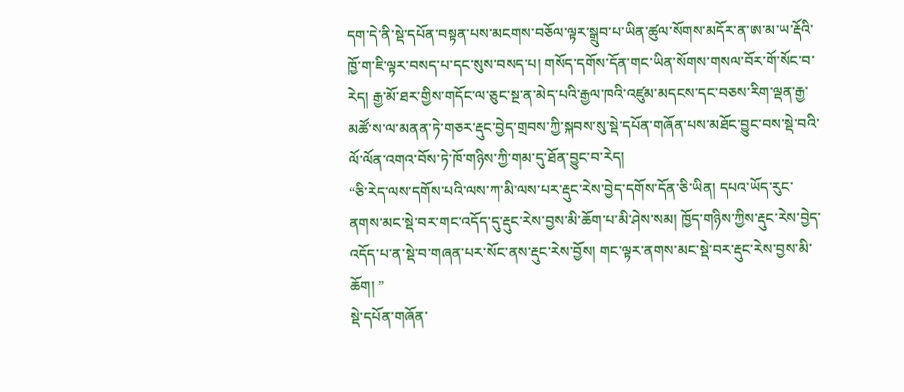དག་དེ་ནི་སྡེ་དཔོན་བསྟན་པས་མངགས་བཅོལ་ལྟར་སྒྲུབ་པ་ཡིན་ཚུལ་སོགས་མདོར་ན་ཨ་མ་ཡ་རྡོའི་ཁྱོ་ག་ཇི་ལྟར་བསད་པ་དང་སུས་བསད་པ། གསོད་དགོས་དོན་གང་ཡིན་སོགས་གསལ་བོར་གོ་སོང་བ་རེད། རྒྱ་མོ་ཐར་གྱིས་གདོང་ལ་ཅུང་སྔ་ན་མེད་པའི་རྒྱལ་ཁའི་འཛུམ་མདངས་དང་བཅས་རིག་ལྡན་རྒྱ་མཚོ་ས་ལ་མནན་ཏེ་གཅར་རྡུང་བྱེད་གྲབས་ཀྱི་སྐབས་སུ་སྡེ་དཔོན་གཞོན་པས་མཐོང་བྱུང་བས་སྡེ་བའི་ལོ་ལོན་འགའ་བོས་ཏེ་ཁོ་གཉིས་ཀྱི་གམ་དུ་ཐོན་བྱུང་བ་རེད།
“ཅི་རེད་ལས་དགོས་པའི་ལས་ཀ་མི་ལས་པར་རྡུང་རེས་བྱེད་དགོས་དོན་ཅི་ཡིན། དཔའ་ཡོད་རུང་ནགས་མང་སྡེ་བར་གང་འདོད་དུ་རྡུང་རེས་བྱས་མི་ཆོག་པ་མི་ཤེས་སམ། ཁྱོད་གཉིས་ཀྱིས་རྡུང་རེས་བྱེད་འདོད་པ་ན་སྡེ་བ་གཞན་པར་སོང་ནས་རྡུང་རེས་བྱོས། གང་ལྟར་ནགས་མང་སྡེ་བར་རྡུང་རེས་བྱས་མི་ཆོག། ”
སྡེ་དཔོན་གཞོན་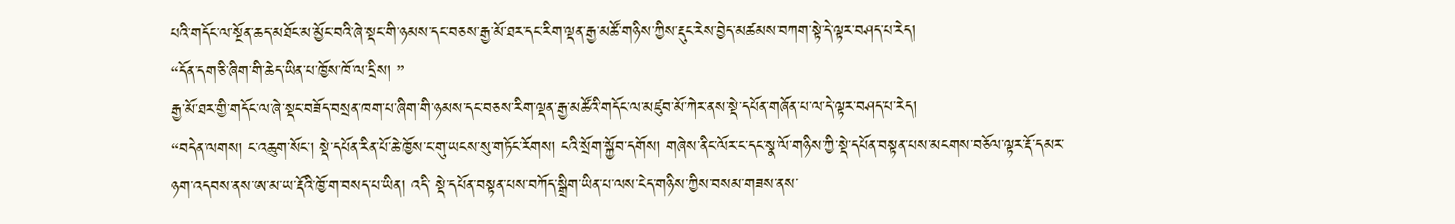པའི་གདོང་ལ་སྔོན་ཆད་མཐོང་མ་མྱོང་བའི་ཞེ་སྡང་གི་ཉམས་དང་བཅས་རྒྱ་མོ་ཐར་དང་རིག་ལྡན་རྒྱ་མཚོ་གཉིས་ཀྱིས་རྡུང་རེས་བྱེད་མཚམས་བཀག་སྟེ་དེ་ལྟར་བཤད་པ་རེད།
“དོན་དག་ཅི་ཞིག་གི་ཆེད་ཡིན་པ་ཁྱོས་ཁོ་ལ་དྲིས། ”
རྒྱ་མོ་ཐར་གྱི་གདོང་ལ་ཞེ་སྡང་བཟོད་བསྲན་ཁག་པ་ཞིག་གི་ཉམས་དང་བཅས་རིག་ལྡན་རྒྱ་མཚོའི་གདོང་ལ་མཛུབ་མོ་ཀེར་ནས་སྡེ་དཔོན་གཞོན་པ་ལ་དེ་ལྟར་བཤད་པ་རེད།
“བདེན་ལགས། ང་འཆུག་སོང་། སྡེ་དཔོན་རིན་པོ་ཆེ་ཁྱོས་ང་གུ་ཡངས་སུ་གཏོང་རོགས། ངའི་སྲོག་སྐྱོབ་དགོས། གཞེས་ནིང་ལོར་ང་དང་སྣ་ལོ་གཉིས་ཀྱི་སྡེ་དཔོན་བསྟན་པས་མངགས་བཅོལ་ལྟར་རྡོ་དམར་ཉག་འདབས་ནས་ཨ་མ་ཡ་རྡོའི་ཁྱོ་ག་བསད་པ་ཡིན། འདི་ སྡེ་དཔོན་བསྟན་པས་བཀོད་སྒྲིག་ཡིན་པ་ལས་ངེད་གཉིས་ཀྱིས་བསམ་གཟས་ནས་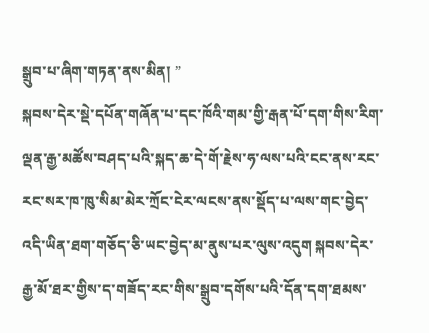སྒྲུབ་པ་ཞིག་གཏན་ནས་མིན། ”
སྐབས་དེར་སྡེ་དཔོན་གཞོན་པ་དང་ཁོའི་གམ་གྱི་རྒན་པོ་དག་གིས་རིག་ལྡན་རྒྱ་མཚོས་བཤད་པའི་སྐད་ཆ་དེ་གོ་རྗེས་ཧ་ལས་པའི་ངང་ནས་རང་རང་སར་ཁ་ཁུ་སིམ་མེར་ཀྲོང་ངེར་ལངས་ནས་སྡོད་པ་ལས་གང་བྱེད་འདི་ཡིན་ཐག་གཅོད་ཅི་ཡང་བྱེད་མ་ནུས་པར་ལུས་འདུག སྐབས་དེར་རྒྱ་མོ་ཐར་གྱིས་ད་གཟོད་རང་གིས་སྒྲུབ་དགོས་པའི་དོན་དག་ཐམས་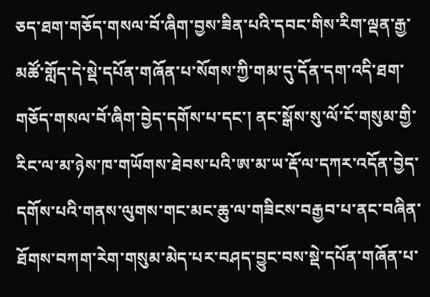ཅད་ཐག་གཅོད་གསལ་བོ་ཞིག་བྱས་ཟིན་པའི་དབང་གིས་རིག་ལྡན་རྒྱ་མཚོ་གློད་དེ་སྡེ་དཔོན་གཞོན་པ་སོགས་ཀྱི་གམ་དུ་དོན་དག་འདི་ཐག་གཅོད་གསལ་བོ་ཞིག་བྱེད་དགོས་པ་དང་། ནང་སྒོས་སུ་ལོ་ངོ་གསུམ་གྱི་རིང་ལ་མ་ཉེས་ཁ་གཡོགས་ཐེབས་པའི་ཨ་མ་ཡ་རྡོ་ལ་དཀར་འདོན་བྱེད་དགོས་པའི་གནས་ལུགས་གང་མང་ཆུ་ལ་གཟིངས་བརྒྱབ་པ་ནང་བཞིན་ཐོགས་བཀག་རེག་གསུམ་མེད་པར་བཤད་བྱུང་བས་སྡེ་དཔོན་གཞོན་པ་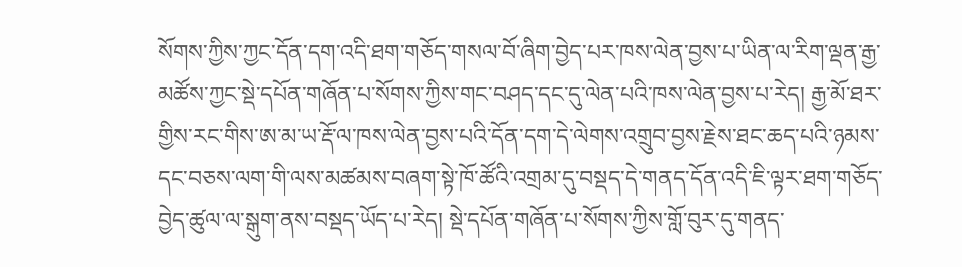སོགས་ཀྱིས་ཀྱང་དོན་དག་འདི་ཐག་གཅོད་གསལ་བོ་ཞིག་བྱེད་པར་ཁས་ལེན་བྱས་པ་ཡིན་ལ་རིག་ལྡན་རྒྱ་མཚོས་ཀྱང་སྡེ་དཔོན་གཞོན་པ་སོགས་ཀྱིས་གང་བཤད་དང་དུ་ལེན་པའི་ཁས་ལེན་བྱས་པ་རེད། རྒྱ་མོ་ཐར་གྱིས་རང་གིས་ཨ་མ་ཡ་རྡོ་ལ་ཁས་ལེན་བྱས་པའི་དོན་དག་དེ་ལེགས་འགྲུབ་བྱས་རྗེས་ཐང་ཆད་པའི་ཉམས་དང་བཅས་ལག་གི་ལས་མཚམས་བཞག་སྟེ་ཁོ་ཚོའི་འགྲམ་དུ་བསྡད་དེ་གནད་དོན་འདི་ཇི་ལྟར་ཐག་གཅོད་བྱེད་ཚུལ་ལ་སྒུག་ནས་བསྡད་ཡོད་པ་རེད། སྡེ་དཔོན་གཞོན་པ་སོགས་ཀྱིས་གློ་བུར་དུ་གནད་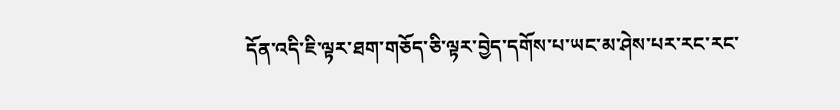དོན་འདི་ཇི་ལྟར་ཐག་གཅོད་ཅི་ལྟར་བྱེད་དགོས་པ་ཡང་མ་ཤེས་པར་རང་རང་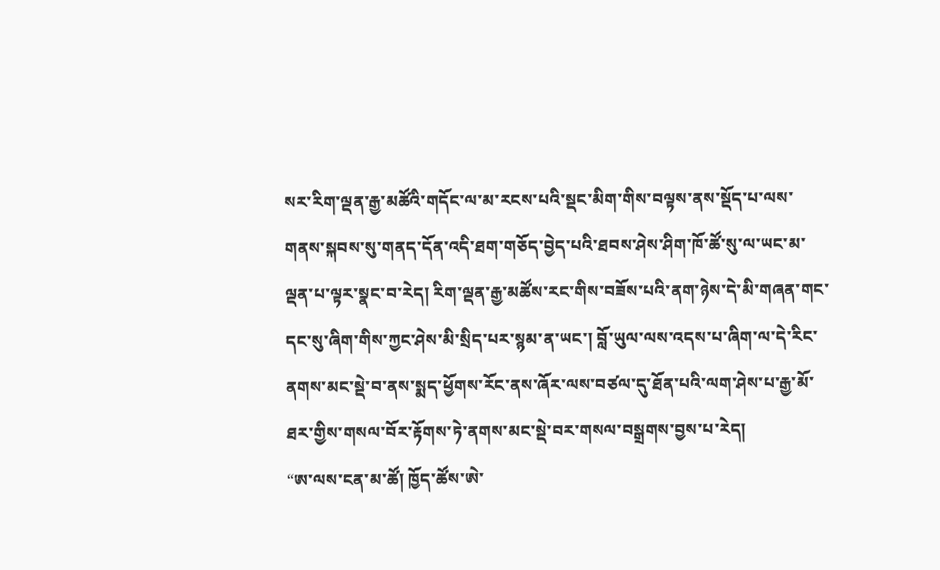སར་རིག་ལྡན་རྒྱ་མཚོའི་གདོང་ལ་མ་རངས་པའི་སྡང་མིག་གིས་བལྟས་ནས་སྡོད་པ་ལས་གནས་སྐབས་སུ་གནད་དོན་འདི་ཐག་གཅོད་བྱེད་པའི་ཐབས་ཤེས་ཤིག་ཁོ་ཚོ་སུ་ལ་ཡང་མ་ལྡན་པ་ལྟར་སྣང་བ་རེད། རིག་ལྡན་རྒྱ་མཚོས་རང་གིས་བཟོས་པའི་ནག་ཉེས་དེ་མི་གཞན་གང་དང་སུ་ཞིག་གིས་ཀྱང་ཤེས་མི་སྲིད་པར་སྙམ་ན་ཡང་། བློ་ཡུལ་ལས་འདས་པ་ཞིག་ལ་དེ་རིང་ནགས་མང་སྡེ་བ་ནས་སྨད་ཕྱོགས་རོང་ནས་ཞོར་ལས་བཙལ་དུ་ཐོན་པའི་ལག་ཤེས་པ་རྒྱ་མོ་ཐར་གྱིས་གསལ་བོར་རྟོགས་ཏེ་ནགས་མང་སྡེ་བར་གསལ་བསྒྲགས་བྱས་པ་རེད།
“ཨ་ལས་ངན་མ་ཚོ། ཁྱོད་ཚོས་ཨེ་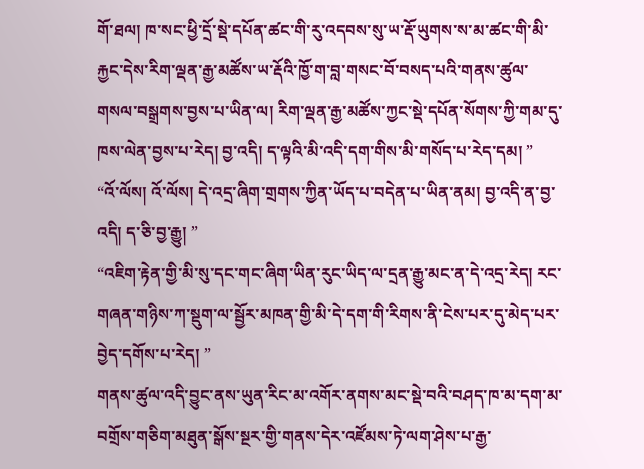གོ་ཐལ། ཁ་སང་ཕྱི་དྲོ་སྡེ་དཔོན་ཚང་གི་རུ་འདབས་སུ་ཡ་རྡོ་ཡུགས་ས་མ་ཚང་གི་མི་རྐྱང་དེས་རིག་ལྡན་རྒྱ་མཚོས་ཡ་རྡོའི་ཁྱོ་ག་བླ་གསང་བོ་བསད་པའི་གནས་ཚུལ་གསལ་བསྒྲགས་བྱས་པ་ཡིན་ལ། རིག་ལྡན་རྒྱ་མཚོས་ཀྱང་སྡེ་དཔོན་སོགས་ཀྱི་གམ་དུ་ཁས་ལེན་བྱས་པ་རེད། བྱ་འདི། ད་ལྟའི་མི་འདི་དག་གིས་མི་གསོད་པ་རེད་དམ། ”
“འོ་ལོས། འོ་ལོས། དེ་འདྲ་ཞིག་གྲགས་ཀྱིན་ཡོད་པ་བདེན་པ་ཡིན་ནམ། བྱ་འདི་ན་བྱ་འདི། ད་ཅི་བྱ་རྒྱུ། ”
“འཇིག་རྟེན་གྱི་མི་སུ་དང་གང་ཞིག་ཡིན་རུང་ཡིད་ལ་དྲན་རྒྱུ་མང་ན་དེ་འདྲ་རེད། རང་གཞན་གཉིས་ཀ་སྡུག་ལ་སྦྱོར་མཁན་གྱི་མི་དེ་དག་གི་རིགས་ནི་ངེས་པར་དུ་མེད་པར་བྱེད་དགོས་པ་རེད། ”
གནས་ཚུལ་འདི་བྱུང་ནས་ཡུན་རིང་མ་འགོར་ནགས་མང་སྡེ་བའི་བཤད་ཁ་མ་དག་མ་བགྲོས་གཅིག་མཐུན་སྒོས་སྔར་གྱི་གནས་དེར་འཛོམས་ཏེ་ལག་ཤེས་པ་རྒྱ་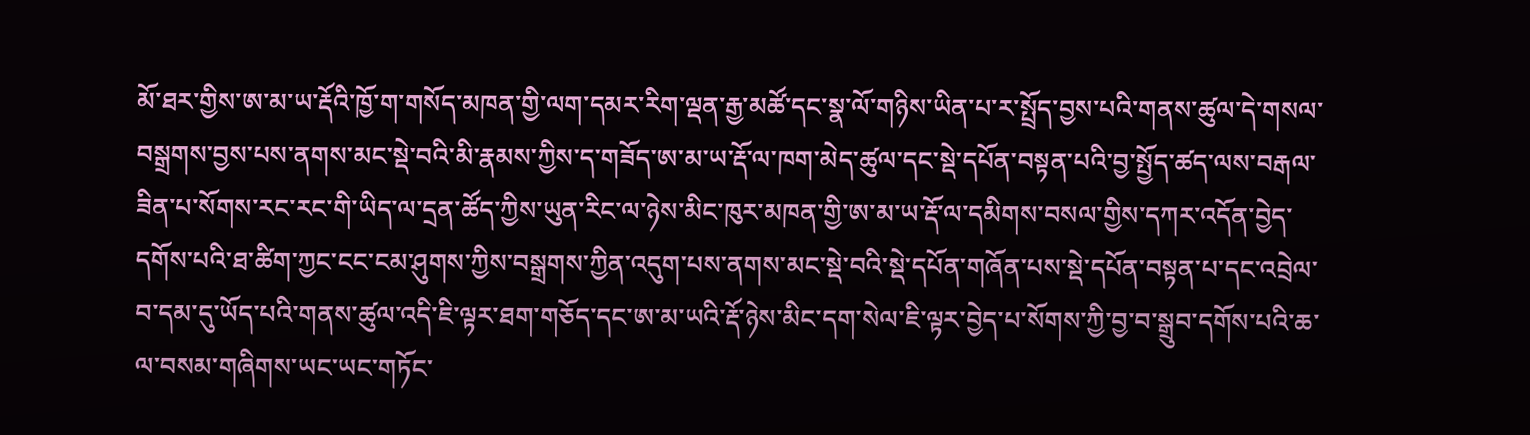མོ་ཐར་གྱིས་ཨ་མ་ཡ་རྡོའི་ཁྱོ་ག་གསོད་མཁན་གྱི་ལག་དམར་རིག་ལྡན་རྒྱ་མཚོ་དང་སྣ་ལོ་གཉིས་ཡིན་པ་ར་སྤྲོད་བྱས་པའི་གནས་ཚུལ་དེ་གསལ་བསྒྲགས་བྱས་པས་ནགས་མང་སྡེ་བའི་མི་རྣམས་ཀྱིས་ད་གཟོད་ཨ་མ་ཡ་རྡོ་ལ་ཁག་མེད་ཚུལ་དང་སྡེ་དཔོན་བསྟན་པའི་བྱ་སྤྱོད་ཚད་ལས་བརྒལ་ཟིན་པ་སོགས་རང་རང་གི་ཡིད་ལ་དྲན་ཚོད་ཀྱིས་ཡུན་རིང་ལ་ཉེས་མིང་ཁུར་མཁན་གྱི་ཨ་མ་ཡ་རྡོ་ལ་དམིགས་བསལ་གྱིས་དཀར་འདོན་བྱེད་དགོས་པའི་ཐ་ཚིག་ཀྱང་ངང་ངམ་ཤུགས་ཀྱིས་བསྒྲགས་ཀྱིན་འདུག་པས་ནགས་མང་སྡེ་བའི་སྡེ་དཔོན་གཞོན་པས་སྡེ་དཔོན་བསྟན་པ་དང་འབྲེལ་བ་དམ་དུ་ཡོད་པའི་གནས་ཚུལ་འདི་ཇི་ལྟར་ཐག་གཅོད་དང་ཨ་མ་ཡའི་རྡོ་ཉེས་མིང་དག་སེལ་ཇི་ལྟར་བྱེད་པ་སོགས་ཀྱི་བྱ་བ་སྒྲུབ་དགོས་པའི་ཆ་ལ་བསམ་གཞིགས་ཡང་ཡང་གཏོང་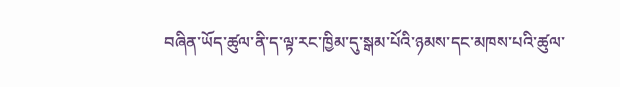བཞིན་ཡོད་ཚུལ་ནི་ད་ལྟ་རང་ཁྱིམ་དུ་སྒམ་པོའི་ཉམས་དང་མཁས་པའི་ཚུལ་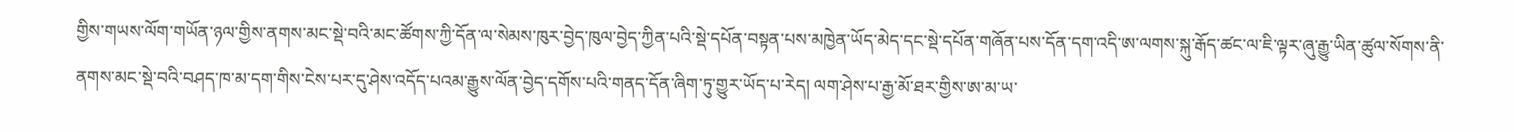གྱིས་གཡས་ལོག་གཡོན་ཉལ་གྱིས་ནགས་མང་སྡེ་བའི་མང་ཚོགས་ཀྱི་དོན་ལ་སེམས་ཁུར་བྱེད་ཁུལ་བྱེད་ཀྱིན་པའི་སྡེ་དཔོན་བསྟན་པས་མཁྱེན་ཡོད་མེད་དང་སྡེ་དཔོན་གཞོན་པས་དོན་དག་འདི་ཨ་ལགས་སྐུ་རྒོད་ཚང་ལ་ཇི་ལྟར་ཞུ་རྒྱུ་ཡིན་ཚུལ་སོགས་ནི་ནགས་མང་སྡེ་བའི་བཤད་ཁ་མ་དག་གིས་ངེས་པར་དུ་ཤེས་འདོད་པའམ་རྒྱུས་ལོན་བྱེད་དགོས་པའི་གནད་དོན་ཞིག་ཏུ་གྱུར་ཡོད་པ་རེད། ལག་ཤེས་པ་རྒྱ་མོ་ཐར་གྱིས་ཨ་མ་ཡ་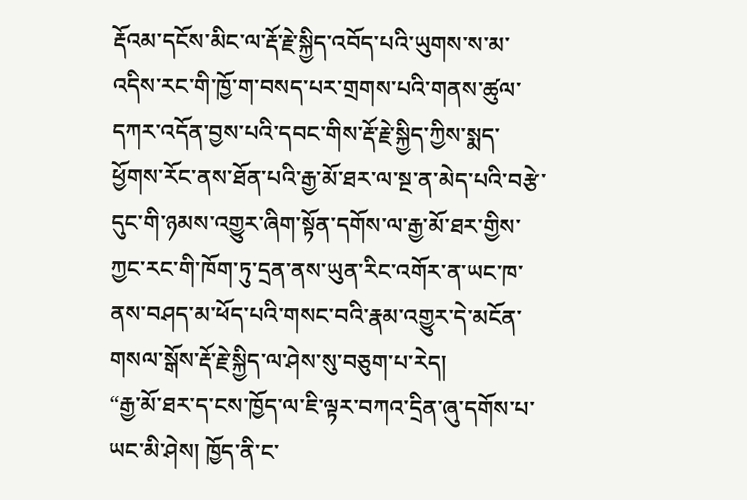རྡོའམ་དངོས་མིང་ལ་རྡོ་རྗེ་སྐྱིད་འབོད་པའི་ཡུགས་ས་མ་འདིས་རང་གི་ཁྱོ་ག་བསད་པར་གྲགས་པའི་གནས་ཚུལ་དཀར་འདོན་བྱས་པའི་དབང་གིས་རྡོ་རྗེ་སྐྱིད་ཀྱིས་སྨད་ཕྱོགས་རོང་ནས་ཐོན་པའི་རྒྱ་མོ་ཐར་ལ་སྔ་ན་མེད་པའི་བརྩེ་དུང་གི་ཉམས་འགྱུར་ཞིག་སྟོན་དགོས་ལ་རྒྱ་མོ་ཐར་གྱིས་ཀྱང་རང་གི་ཁོག་ཏུ་དྲན་ནས་ཡུན་རིང་འགོར་ན་ཡང་ཁ་ནས་བཤད་མ་ཕོད་པའི་གསང་བའི་རྣམ་འགྱུར་དེ་མངོན་གསལ་སྒོས་རྡོ་རྗེ་སྐྱིད་ལ་ཤེས་སུ་བཅུག་པ་རེད།
“རྒྱ་མོ་ཐར་ད་ངས་ཁྱོད་ལ་ཇི་ལྟར་བཀའ་དྲིན་ཞུ་དགོས་པ་ཡང་མི་ཤེས། ཁྱོད་ནི་ང་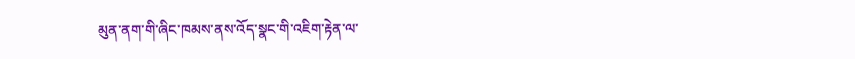མུན་ནག་གི་ཞིང་ཁམས་ནས་འོད་སྣང་གི་འཇིག་རྟེན་ལ་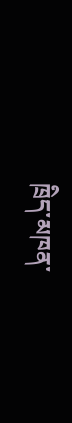ཁྲིད་མཁན་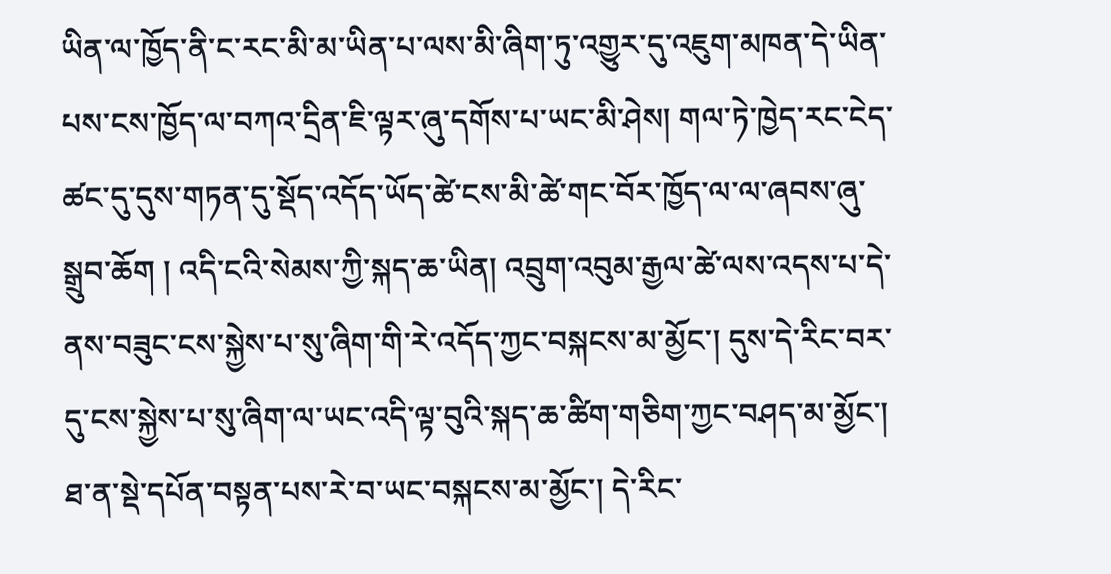ཡིན་ལ་ཁྱོད་ནི་ང་རང་མི་མ་ཡིན་པ་ལས་མི་ཞིག་ཏུ་འགྱུར་དུ་འཇུག་མཁན་དེ་ཡིན་པས་ངས་ཁྱོད་ལ་བཀའ་དྲིན་ཇི་ལྟར་ཞུ་དགོས་པ་ཡང་མི་ཤེས། གལ་ཏེ་ཁྱེད་རང་ངེད་ཚང་དུ་དུས་གཏན་དུ་སྡོད་འདོད་ཡོད་ཚེ་ངས་མི་ཚེ་གང་བོར་ཁྱོད་ལ་ལ་ཞབས་ཞུ་སྒྲུབ་ཆོག ། འདི་ངའི་སེམས་ཀྱི་སྐད་ཆ་ཡིན། འབྲུག་འབུམ་རྒྱལ་ཚེ་ལས་འདས་པ་དེ་ནས་བཟུང་ངས་སྐྱེས་པ་སུ་ཞིག་གི་རེ་འདོད་ཀྱང་བསྐངས་མ་མྱོང་། དུས་དེ་རིང་བར་དུ་ངས་སྐྱེས་པ་སུ་ཞིག་ལ་ཡང་འདི་ལྟ་བུའི་སྐད་ཆ་ཚིག་གཅིག་ཀྱང་བཤད་མ་མྱོང་། ཐ་ན་སྡེ་དཔོན་བསྟན་པས་རེ་བ་ཡང་བསྐངས་མ་མྱོང་། དེ་རིང་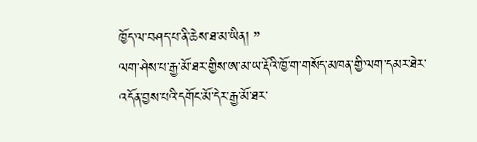ཁྱོད་ལ་བཤད་པ་ནི་ཆེས་ཐ་མ་ཡིན། ”
ལག་ཤེས་པ་རྒྱ་མོ་ཐར་གྱིས་ཨ་མ་ཡ་རྡོའི་ཁྱོ་ག་གསོད་མཁན་གྱི་ལག་དམར་ཐེར་འདོན་བྱས་པའི་དགོང་མོ་དེར་རྒྱ་མོ་ཐར་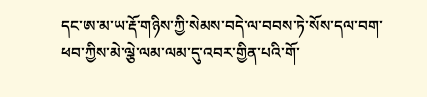དང་ཨ་མ་ཡ་རྡོ་གཉིས་ཀྱི་སེམས་བདེ་ལ་བབས་ཏེ་སོས་དལ་བག་ཕབ་ཀྱིས་མེ་ལྕེ་ལམ་ལམ་དུ་འབར་གྱིན་པའི་གོ་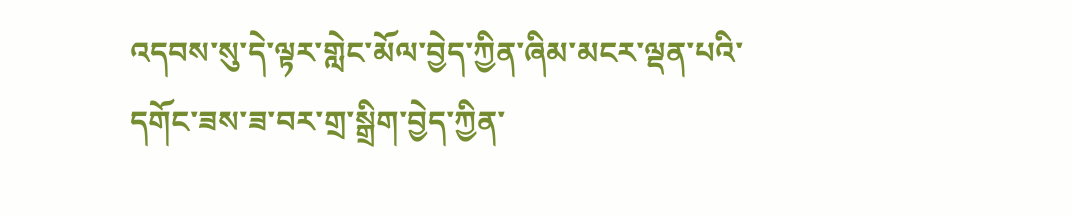འདབས་སུ་དེ་ལྟར་གླེང་མོལ་བྱེད་ཀྱིན་ཞིམ་མངར་ལྡན་པའི་དགོང་ཟས་ཟ་བར་གྲ་སྒྲིག་བྱེད་ཀྱིན་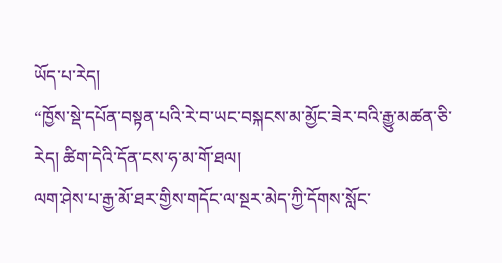ཡོད་པ་རེད།
“ཁྱོས་སྡེ་དཔོན་བསྟན་པའི་རེ་བ་ཡང་བསྐངས་མ་མྱོང་ཟེར་བའི་རྒྱུ་མཚན་ཅི་རེད། ཚིག་དེའི་དོན་ངས་ཧ་མ་གོ་ཐལ།
ལག་ཤེས་པ་རྒྱ་མོ་ཐར་གྱིས་གདོང་ལ་སྔར་མེད་ཀྱི་དོགས་སློང་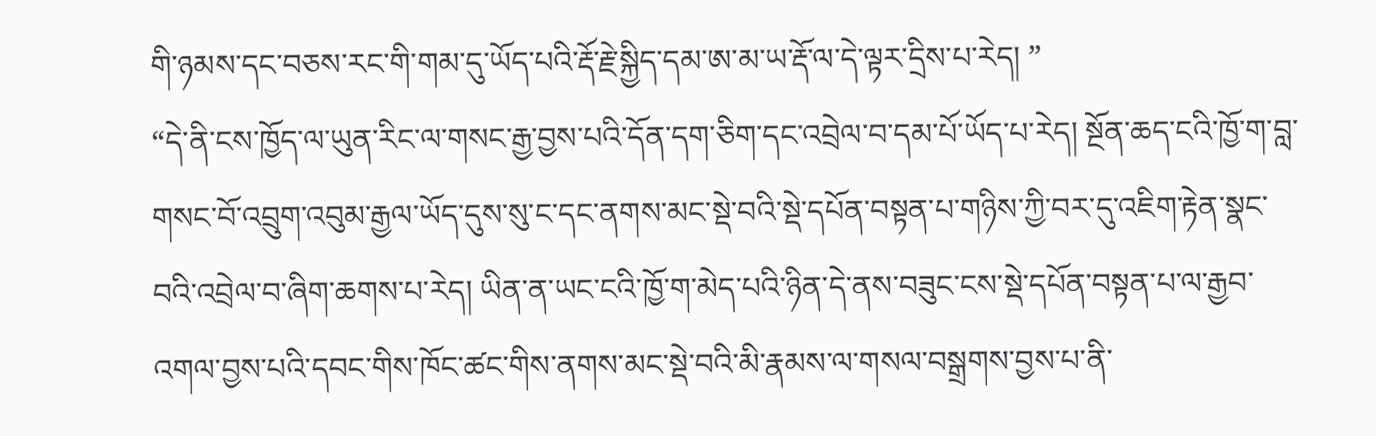གི་ཉམས་དང་བཅས་རང་གི་གམ་དུ་ཡོད་པའི་རྡོ་རྗེ་སྐྱིད་དམ་ཨ་མ་ཡ་རྡོ་ལ་དེ་ལྟར་དྲིས་པ་རེད། ”
“དེ་ནི་ངས་ཁྱོད་ལ་ཡུན་རིང་ལ་གསང་རྒྱ་བྱས་པའི་དོན་དག་ཅིག་དང་འབྲེལ་བ་དམ་པོ་ཡོད་པ་རེད། སྔོན་ཆད་ངའི་ཁྱོ་ག་བླ་གསང་བོ་འབྲུག་འབུམ་རྒྱལ་ཡོད་དུས་སུ་ང་དང་ནགས་མང་སྡེ་བའི་སྡེ་དཔོན་བསྟན་པ་གཉིས་ཀྱི་བར་དུ་འཇིག་རྟེན་སྣང་བའི་འབྲེལ་བ་ཞིག་ཆགས་པ་རེད། ཡིན་ན་ཡང་ངའི་ཁྱོ་ག་མེད་པའི་ཉིན་དེ་ནས་བཟུང་ངས་སྡེ་དཔོན་བསྟན་པ་ལ་རྒྱབ་འགལ་བྱས་པའི་དབང་གིས་ཁོང་ཚང་གིས་ནགས་མང་སྡེ་བའི་མི་རྣམས་ལ་གསལ་བསྒྲགས་བྱས་པ་ནི་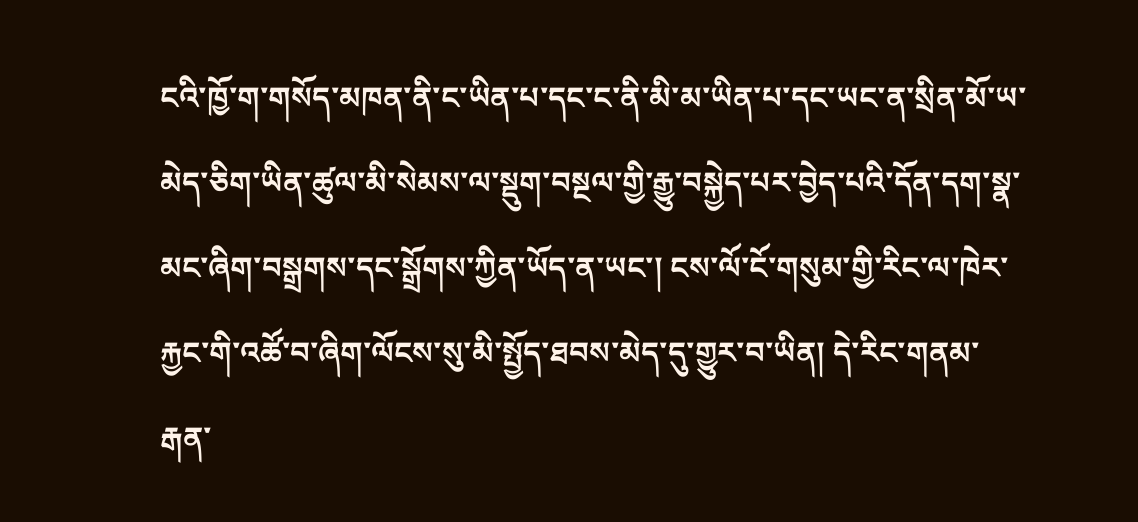ངའི་ཁྱོ་ག་གསོད་མཁན་ནི་ང་ཡིན་པ་དང་ང་ནི་མི་མ་ཡིན་པ་དང་ཡང་ན་སྲིན་མོ་ཡ་མེད་ཅིག་ཡིན་ཚུལ་མི་སེམས་ལ་སྡུག་བསྔལ་གྱི་རྒྱུ་བསྐྱེད་པར་བྱེད་པའི་དོན་དག་སྣ་མང་ཞིག་བསྒྲགས་དང་སྒྲོགས་ཀྱིན་ཡོད་ན་ཡང་། ངས་ལོ་ངོ་གསུམ་གྱི་རིང་ལ་ཁེར་རྐྱང་གི་འཚོ་བ་ཞིག་ལོངས་སུ་མི་སྤྱོད་ཐབས་མེད་དུ་གྱུར་བ་ཡིན། དེ་རིང་གནམ་རྒན་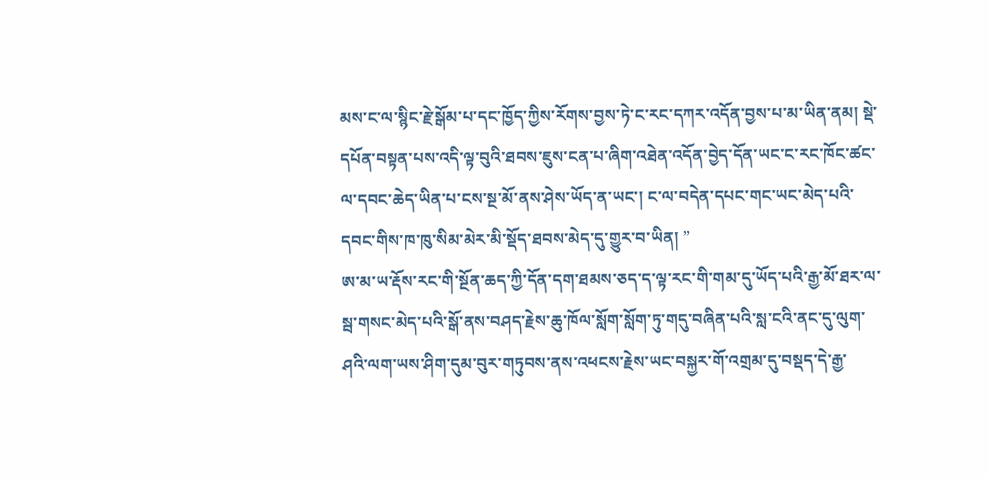མས་ང་ལ་སྙིང་རྗེ་སྒོམ་པ་དང་ཁྱོད་ཀྱིས་རོགས་བྱས་ཏེ་ང་རང་དཀར་འདོན་བྱས་པ་མ་ཡིན་ནམ། སྡེ་དཔོན་བསྟན་པས་འདི་ལྟ་བུའི་ཐབས་ཇུས་ངན་པ་ཞིག་འཐེན་འདོན་བྱེད་དོན་ཡང་ང་རང་ཁོང་ཚང་ལ་དབང་ཆེད་ཡིན་པ་ངས་སྔ་མོ་ནས་ཤེས་ཡོད་ན་ཡང་། ང་ལ་བདེན་དཔང་གང་ཡང་མེད་པའི་དབང་གིས་ཁ་ཁུ་སིམ་མེར་མི་སྡོད་ཐབས་མེད་དུ་གྱུར་བ་ཡིན། ”
ཨ་མ་ཡ་རྡོས་རང་གི་སྔོན་ཆད་ཀྱི་དོན་དག་ཐམས་ཅད་ད་ལྟ་རང་གི་གམ་དུ་ཡོད་པའི་རྒྱ་མོ་ཐར་ལ་སྦ་གསང་མེད་པའི་སྒོ་ནས་བཤད་རྗེས་ཆུ་ཁོལ་སློག་སློག་ཏུ་གདུ་བཞིན་པའི་སླ་ངའི་ནང་དུ་ལུག་ཤའི་ལག་ཡས་ཤིག་དུམ་བུར་གཏུབས་ནས་འཕངས་རྗེས་ཡང་བསྐྱར་གོ་འགྲམ་དུ་བསྡད་དེ་རྒྱ་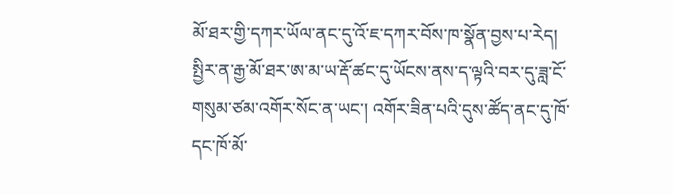མོ་ཐར་གྱི་དཀར་ཡོལ་ནང་དུ་འོ་ཇ་དཀར་བོས་ཁ་སྣོན་བྱས་པ་རེད།
སྤྱིར་ན་རྒྱ་མོ་ཐར་ཨ་མ་ཡ་རྡོ་ཚང་དུ་ཡོངས་ནས་ད་ལྟའི་བར་དུ་ཟླ་ངོ་གསུམ་ཙམ་འགོར་སོང་ན་ཡང་། འགོར་ཟིན་པའི་དུས་ཚོད་ནང་དུ་ཁོ་དང་ཁོ་མོ་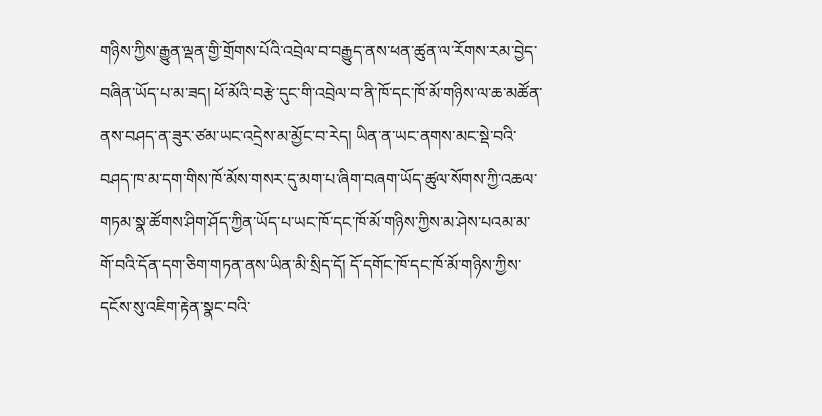གཉིས་ཀྱིས་རྒྱུན་ལྡན་གྱི་གྲོགས་པོའི་འབྲེལ་བ་བརྒྱུད་ནས་ཕན་ཚུན་ལ་རོགས་རམ་བྱེད་བཞིན་ཡོད་པ་མ་ཟད། ཕོ་མོའི་བརྩེ་དུང་གི་འབྲེལ་བ་ནི་ཁོ་དང་ཁོ་མོ་གཉིས་ལ་ཆ་མཚོན་ནས་བཤད་ན་ཟུར་ཙམ་ཡང་འདྲེས་མ་མྱོང་བ་རེད། ཡིན་ན་ཡང་ནགས་མང་སྡེ་བའི་བཤད་ཁ་མ་དག་གིས་ཁོ་མོས་གསར་དུ་མག་པ་ཞིག་བཞག་ཡོད་ཚུལ་སོགས་ཀྱི་འཆལ་གཏམ་སྣ་ཚོགས་ཤིག་ཤོད་ཀྱིན་ཡོད་པ་ཡང་ཁོ་དང་ཁོ་མོ་གཉིས་ཀྱིས་མ་ཤེས་པའམ་མ་གོ་བའི་དོན་དག་ཅིག་གཏན་ནས་ཡིན་མི་སྲིད་དོ། དོ་དགོང་ཁོ་དང་ཁོ་མོ་གཉིས་ཀྱིས་དངོས་སུ་འཇིག་རྟེན་སྣང་བའི་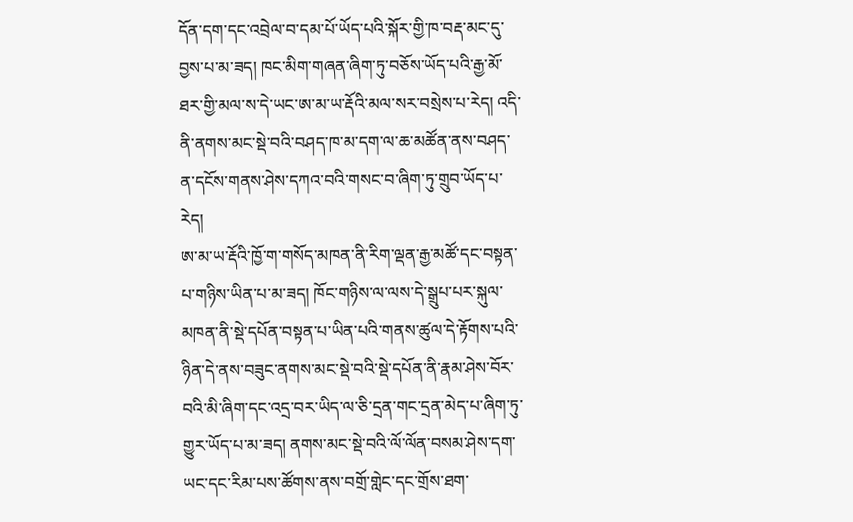དོན་དག་དང་འབྲེལ་བ་དམ་པོ་ཡོད་པའི་སྐོར་གྱི་ཁ་བརྡ་མང་དུ་བྱས་པ་མ་ཟད། ཁང་མིག་གཞན་ཞིག་ཏུ་བཅོས་ཡོད་པའི་རྒྱ་མོ་ཐར་གྱི་མལ་ས་དེ་ཡང་ཨ་མ་ཡ་རྡོའི་མལ་སར་བསྲེས་པ་རེད། འདི་ནི་ནགས་མང་སྡེ་བའི་བཤད་ཁ་མ་དག་ལ་ཆ་མཚོན་ནས་བཤད་ན་དངོས་གནས་ཤེས་དཀའ་བའི་གསང་བ་ཞིག་ཏུ་གྲུབ་ཡོད་པ་རེད།
ཨ་མ་ཡ་རྡོའི་ཁྱོ་ག་གསོད་མཁན་ནི་རིག་ལྡན་རྒྱ་མཚོ་དང་བསྟན་པ་གཉིས་ཡིན་པ་མ་ཟད། ཁོང་གཉིས་ལ་ལས་དེ་སྒྲུཔ་པར་སྐུལ་མཁན་ནི་སྡེ་དཔོན་བསྟན་པ་ཡིན་པའི་གནས་ཚུལ་དེ་རྟོགས་པའི་ཉིན་དེ་ནས་བཟུང་ནགས་མང་སྡེ་བའི་སྡེ་དཔོན་ནི་རྣམ་ཤེས་བོར་བའི་མི་ཞིག་དང་འདྲ་བར་ཡིད་ལ་ཅི་དྲན་གང་དྲན་མེད་པ་ཞིག་ཏུ་གྱུར་ཡོད་པ་མ་ཟད། ནགས་མང་སྡེ་བའི་ལོ་ལོན་བསམ་ཤེས་དག་ཡང་དང་རིམ་པས་ཚོགས་ནས་བགྲོ་གླེང་དང་གྲོས་ཐག་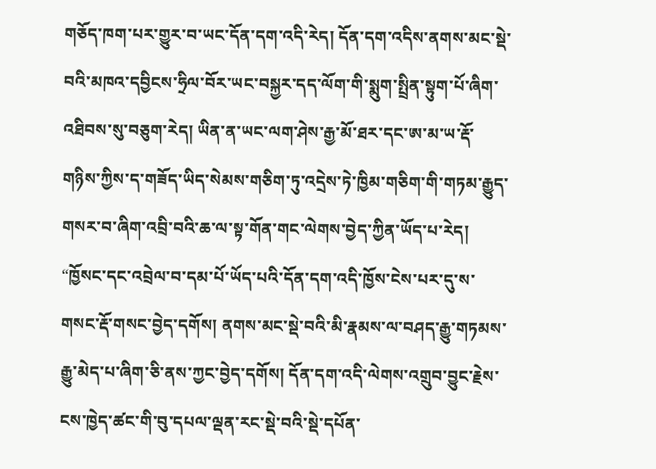གཅོད་ཁག་པར་གྱུར་བ་ཡང་དོན་དག་འདི་རེད། དོན་དག་འདིས་ནགས་མང་སྡེ་བའི་མཁའ་དབྱིངས་ཧྲིལ་བོར་ཡང་བསྐྱར་དད་ལོག་གི་སྨུག་སྤྲིན་སྟུག་པོ་ཞིག་འཐིབས་སུ་བཅུག་རེད། ཡིན་ན་ཡང་ལག་ཤེས་རྒྱ་མོ་ཐར་དང་ཨ་མ་ཡ་རྡོ་གཉིས་ཀྱིས་ད་གཟོད་ཡིད་སེམས་གཅིག་ཏུ་འདྲེས་ཏེ་ཁྱིམ་གཅིག་གི་གཏམ་རྒྱུད་གསར་བ་ཞིག་འབྲི་བའི་ཆ་ལ་སྟ་གོན་གང་ལེགས་བྱེད་ཀྱིན་ཡོད་པ་རེད།
“ཁྱོསང་དང་འབྲེལ་བ་དམ་པོ་ཡོད་པའི་དོན་དག་འདི་ཁྱོས་ངེས་པར་དུ་ས་གསང་རྡོ་གསང་བྱེད་དགོས། ནགས་མང་སྡེ་བའི་མི་རྣམས་ལ་བཤད་རྒྱུ་གཏམས་རྒྱུ་མེད་པ་ཞིག་ཅི་ནས་ཀྱང་བྱེད་དགོས། དོན་དག་འདི་ལེགས་འགྲུབ་བྱུང་རྗེས་ངས་ཁྱེད་ཚང་གི་བུ་དཔལ་ལྡན་རང་སྡེ་བའི་སྡེ་དཔོན་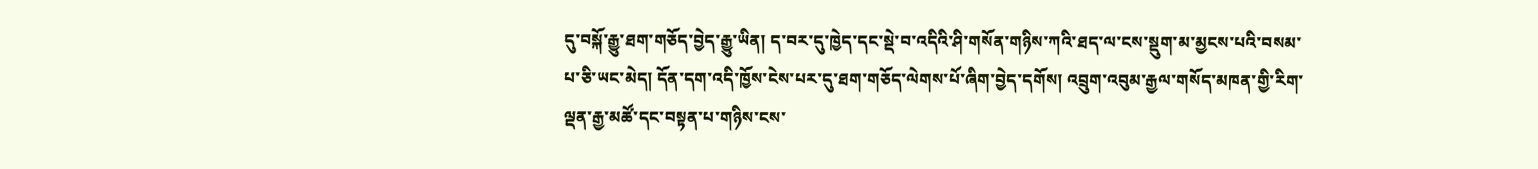དུ་བསྐོ་རྒྱུ་ཐག་གཅོད་བྱེད་རྒྱུ་ཡིན། ད་བར་དུ་ཁྱེད་དང་སྡེ་བ་འདིའི་ཤི་གསོན་གཉིས་ཀའི་ཐད་ལ་ངས་སྡུག་མ་མྱངས་པའི་བསམ་པ་ཅི་ཡང་མེད། དོན་དག་འདི་ཁྱོས་ངེས་པར་དུ་ཐག་གཅོད་ལེགས་པོ་ཞིག་བྱེད་དགོས། འབྲུག་འབུམ་རྒྱལ་གསོད་མཁན་གྱི་རིག་ལྡན་རྒྱ་མཚོ་དང་བསྟན་པ་གཉིས་ངས་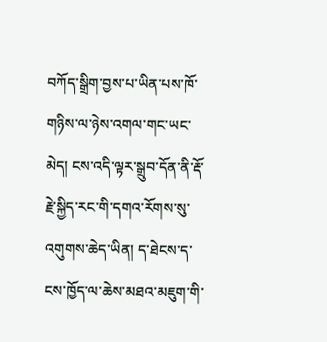བཀོད་སྒྲིག་བྱས་པ་ཡིན་པས་ཁོ་གཉིས་ལ་ཉེས་འགལ་གང་ཡང་མེད། ངས་འདི་ལྟར་སྒྲུབ་དོན་ནི་རྡོ་རྗེ་སྐྱིད་རང་གི་དགའ་རོགས་སུ་འགུགས་ཆེད་ཡིན། ད་ཐེངས་ད་ངས་ཁྱོད་ལ་ཆེས་མཐའ་མཇུག་གི་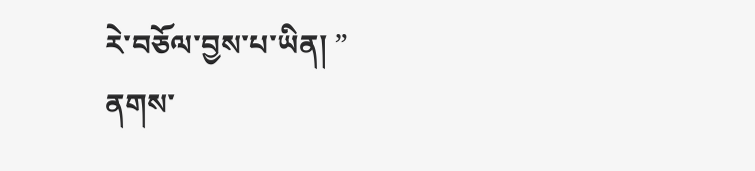རེ་བཅོལ་བྱས་པ་ཡིན། ”
ནགས་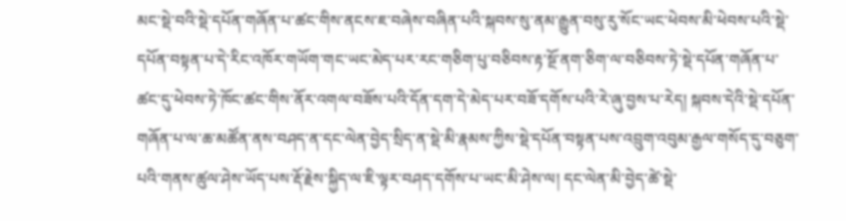མང་སྡེ་བའི་སྡེ་དཔོན་གཞོན་པ་ཚང་གིས་ནངས་ཇ་བཞེས་བཞིན་པའི་སྐབས་སུ་ནམ་རྒྱུན་བསུ་རུ་སོང་ཡང་ཕེབས་མི་ཕེབས་པའི་སྡེ་དཔོན་བསྟན་པ་དེ་རིང་འཁོར་གཡོག་གང་ཡང་མེད་པར་རང་གཅིག་པུ་བཅིབས་རྟ་སྔོ་ནག་ཅིག་ལ་བཅིབས་ཏེ་སྡེ་དཔོན་གཞོན་པ་ཚང་དུ་ཕེབས་ཏེ་ཁོང་ཚང་གིས་ནོར་འགལ་བཟོས་པའི་དོན་དག་དེ་མེད་པར་བཟོ་དགོས་པའི་རེ་ཞུ་བྱས་པ་རེད། སྐབས་དེའི་སྡེ་དཔོན་གཞོན་པ་ལ་ཆ་མཚོན་ནས་བཤད་ན་དང་ལེན་བྱེད་སྲིད་ན་སྡེ་མི་རྣམས་ཀྱིས་སྡེ་དཔོན་བསྟན་པས་འབྲུག་འབུམ་རྒྱལ་གསོད་དུ་བཅུག་པའི་གནས་ཚུལ་ཤེས་ཡོད་པས་རྡོ་རྗེས་སྐྱིད་ལ་ཇི་ལྟར་བཤད་དགོས་པ་ཡང་མི་ཤེས་ལ། དང་ལེན་མི་བྱེད་ཚེ་སྡེ་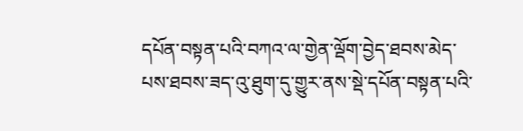དཔོན་བསྟན་པའི་བཀའ་ལ་གྱེན་ལྡོག་བྱེད་ཐབས་མེད་པས་ཐབས་ཟད་འུ་ཐུག་དུ་གྱུར་ནས་སྡེ་དཔོན་བསྟན་པའི་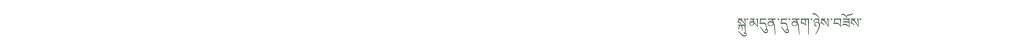སྐུ་མདུན་དུ་ནག་ཉེས་བཟོས་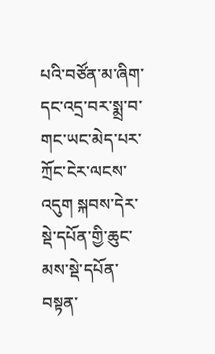པའི་བཙོན་མ་ཞིག་དང་འདྲ་བར་སྨྲ་བ་གང་ཡང་མེད་པར་ཀྲོང་ངེར་ལངས་འདུག སྐབས་དེར་སྡེ་དཔོན་གྱི་ཆུང་མས་སྡེ་དཔོན་བསྟན་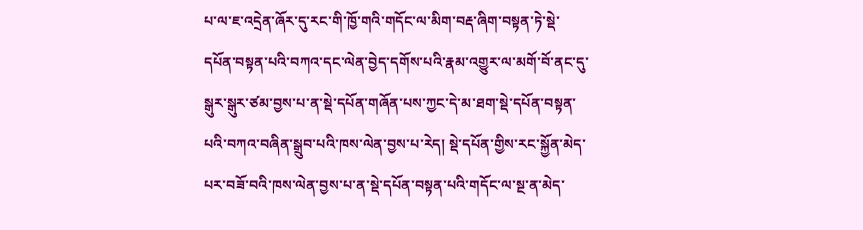པ་ལ་ཇ་འདྲེན་ཞོར་དུ་རང་གི་ཁྱོ་གའི་གདོང་ལ་མིག་བརྡ་ཞིག་བསྟན་ཏེ་སྡེ་དཔོན་བསྟན་པའི་བཀའ་དང་ལེན་བྱེད་དགོས་པའི་རྣམ་འགྱུར་ལ་མགོ་བོ་ནང་དུ་སྒུར་སྒུར་ཙམ་བྱས་པ་ན་སྡེ་དཔོན་གཞོན་པས་ཀྱང་དེ་མ་ཐག་སྡེ་དཔོན་བསྟན་པའི་བཀའ་བཞིན་སྒྲུབ་པའི་ཁས་ལེན་བྱས་པ་རེད། སྡེ་དཔོན་གྱིས་རང་སྐྱོན་མེད་པར་བཟོ་བའི་ཁས་ལེན་བྱས་པ་ན་སྡེ་དཔོན་བསྟན་པའི་གདོང་ལ་སྔ་ན་མེད་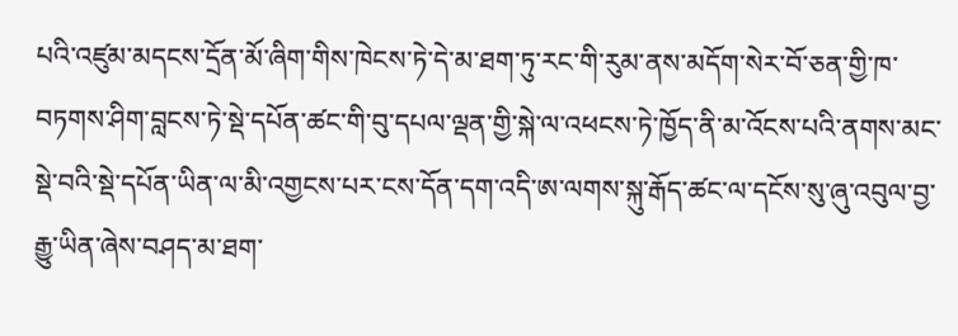པའི་འཛུམ་མདངས་དྲོན་མོ་ཞིག་གིས་ཁེངས་ཏེ་དེ་མ་ཐག་ཏུ་རང་གི་རུམ་ནས་མདོག་སེར་བོ་ཅན་གྱི་ཁ་བཏགས་ཤིག་བླངས་ཏེ་སྡེ་དཔོན་ཚང་གི་བུ་དཔལ་ལྡན་གྱི་སྐེ་ལ་འཕངས་ཏེ་ཁྱོད་ནི་མ་འོངས་པའི་ནགས་མང་སྡེ་བའི་སྡེ་དཔོན་ཡིན་ལ་མི་འགྱངས་པར་ངས་དོན་དག་འདི་ཨ་ལགས་སྐུ་རྒོད་ཚང་ལ་དངོས་སུ་ཞུ་འབུལ་བྱ་རྒྱུ་ཡིན་ཞེས་བཤད་མ་ཐག་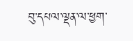བུ་དཔལ་ལྡན་ལ་ཕྱག་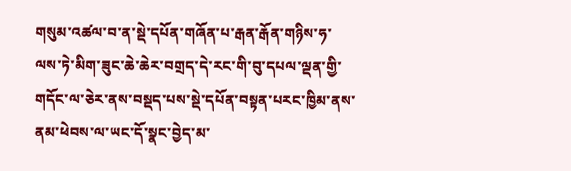གསུམ་འཚལ་བ་ན་སྡེ་དཔོན་གཞོན་པ་རྒན་རྒོན་གཉིས་ཧ་ལས་ཏེ་མིག་ཟུང་ཆེ་ཆེར་བགྲད་དེ་རང་གི་བུ་དཔལ་ལྡན་གྱི་གདོང་ལ་ཅེར་ནས་བསྡད་པས་སྡེ་དཔོན་བསྟན་པརང་ཁྱིམ་ནས་ནམ་ཕེབས་ལ་ཡང་དོ་སྣང་བྱེད་མ་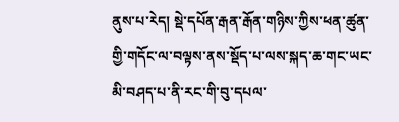ནུས་པ་རེད། སྡེ་དཔོན་རྒན་རྒོན་གཉིས་ཀྱིས་ཕན་ཚུན་གྱི་གདོང་ལ་བལྟས་ནས་སྡོད་པ་ལས་སྐད་ཆ་གང་ཡང་མི་བཤད་པ་ནི་རང་གི་བུ་དཔལ་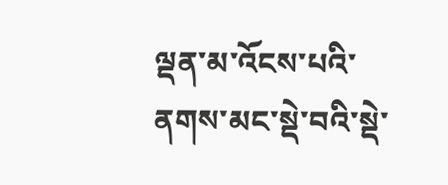ལྡན་མ་འོངས་པའི་ནགས་མང་སྡེ་བའི་སྡེ་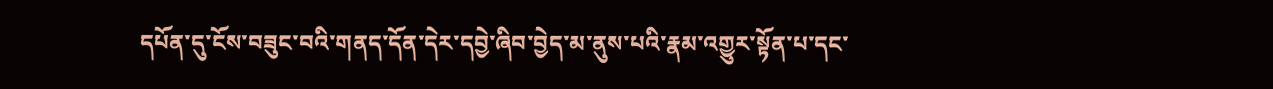དཔོན་དུ་ངོས་བཟུང་བའི་གནད་དོན་དེར་དབྱེ་ཞིབ་བྱེད་མ་ནུས་པའི་རྣམ་འགྱུར་སྟོན་པ་དང་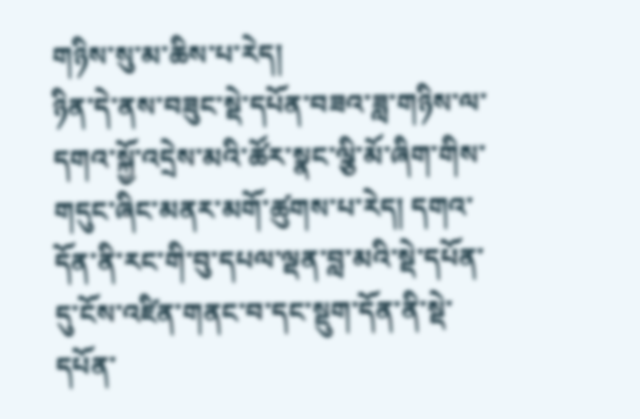གཉིས་སུ་མ་ཆིས་པ་རེད།
ཉིན་དེ་ནས་བཟུང་སྡེ་དཔོན་བཟའ་ཟླ་གཉིས་ལ་དགའ་སྐྱོ་འདྲེས་མའི་ཚོར་སྣང་ལྕི་མོ་ཞིག་གིས་གདུང་ཞིང་མནར་མགོ་ཚུགས་པ་རེད། དགའ་དོན་ནི་རང་གི་བུ་དཔལ་ལྡན་བླ་མའི་སྡེ་དཔོན་དུ་ངོས་འཛིན་གནང་བ་དང་སྡུག་དོན་ནི་སྡེ་དཔོན་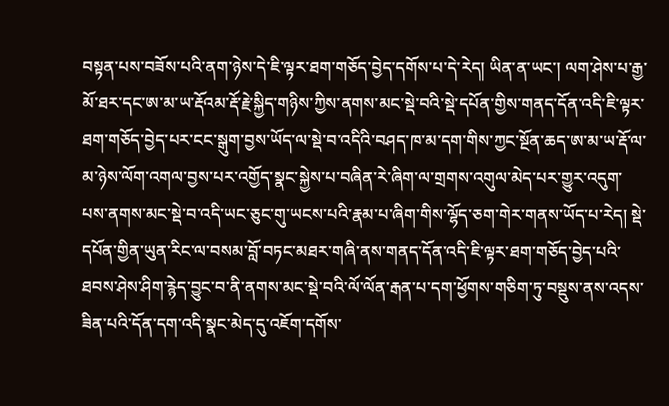བསྟན་པས་བཟོས་པའི་ནག་ཉེས་དེ་ཇི་ལྟར་ཐག་གཅོད་བྱེད་དགོས་པ་དེ་རེད། ཡིན་ན་ཡང་། ལག་ཤེས་པ་རྒྱ་མོ་ཐར་དང་ཨ་མ་ཡ་རྡོའམ་རྡོ་རྗེ་སྐྱིད་གཉིས་ཀྱིས་ནགས་མང་སྡེ་བའི་སྡེ་དཔོན་གྱིས་གནད་དོན་འདི་ཇི་ལྟར་ཐག་གཅོད་བྱེད་པར་ངང་སྒུག་བྱས་ཡོད་ལ་སྡེ་བ་འདིའི་བཤད་ཁ་མ་དག་གིས་ཀྱང་སྔོན་ཆད་ཨ་མ་ཡ་རྡོ་ལ་མ་ཉེས་ལོག་འགལ་བྱས་པར་འགྱོད་སྣང་སྐྱེས་པ་བཞིན་རེ་ཞིག་ལ་གྲགས་འགུལ་མེད་པར་གྱུར་འདུག་པས་ནགས་མང་སྡེ་བ་འདི་ཡང་ཅུང་གུ་ཡངས་པའི་རྣམ་པ་ཞིག་གིས་ལྷོད་ཅག་གེར་གནས་ཡོད་པ་རེད། སྡེ་དཔོན་གྱིན་ཡུན་རིང་ལ་བསམ་བློ་བཏང་མཐར་གཞི་ནས་གནད་དོན་འདི་ཇི་ལྟར་ཐག་གཅོད་བྱེད་པའི་ཐབས་ཤེས་ཤིག་རྙེད་བྱུང་བ་ནི་ནགས་མང་སྡེ་བའི་ལོ་ལོན་རྒན་པ་དག་ཕྱོགས་གཅིག་ཏུ་བསྡུས་ནས་འདས་ཟིན་པའི་དོན་དག་འདི་སྣང་མེད་དུ་འཇོག་དགོས་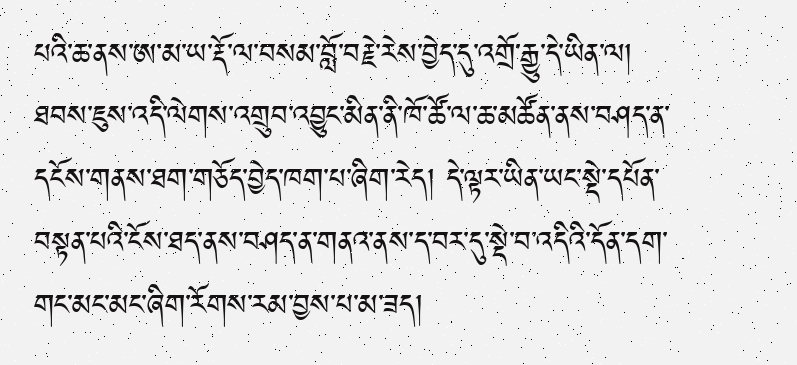པའི་ཆ་ནས་ཨ་མ་ཡ་རྡོ་ལ་བསམ་བློ་བརྗེ་རེས་བྱེད་དུ་འགྲོ་རྒྱུ་དེ་ཡིན་ལ། ཐབས་ཇུས་འདི་ལེགས་འགྲུབ་འབྱུང་མིན་ནི་ཁོ་ཚོ་ལ་ཆ་མཚོན་ནས་བཤད་ན་དངོས་གནས་ཐག་གཅོད་བྱེད་ཁག་པ་ཞིག་རེད། དེ་ལྟར་ཡིན་ཡང་སྡེ་དཔོན་བསྟན་པའི་ངོས་ཐད་ནས་བཤད་ན་གནའ་ནས་ད་བར་དུ་སྡེ་བ་འདིའི་དོན་དག་གང་མང་མང་ཞིག་རོགས་རམ་བྱས་པ་མ་ཟད།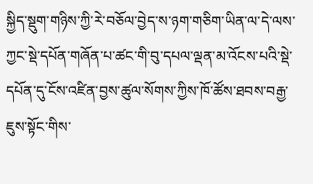སྐྱིད་སྡུག་གཉིས་ཀྱི་རེ་བཅོལ་བྱེད་ས་ཉག་གཅིག་ཡིན་ལ་དེ་ལས་ཀྱང་སྡེ་དཔོན་གཞོན་པ་ཚང་གི་བུ་དཔལ་ལྡན་མ་འོངས་པའི་སྡེ་དཔོན་དུ་ངོས་འཛིན་བྱས་ཚུལ་སོགས་ཀྱིས་ཁོ་ཚོས་ཐབས་བརྒྱ་ཇུས་སྟོང་གིས་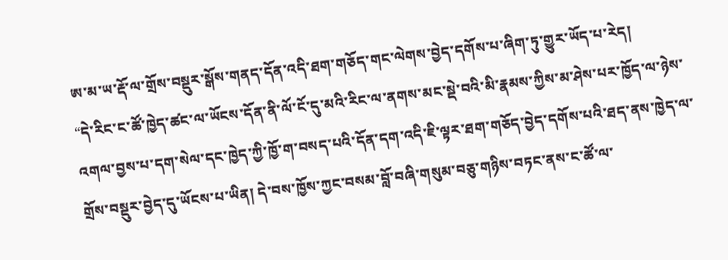ཨ་མ་ཡ་རྡོ་ལ་གྲོས་བསྡུར་སྒོས་གནད་དོན་འདི་ཐག་གཅོད་གང་ལེགས་བྱེད་དགོས་པ་ཞིག་ཏུ་གྱུར་ཡོད་པ་རེད།
“དེ་རིང་ང་ཚོ་ཁྱེད་ཚང་ལ་ཡོངས་དོན་ནི་ལོ་ངོ་དུ་མའི་རིང་ལ་ནགས་མང་སྡེ་བའི་མི་རྣམས་ཀྱིས་མ་ཤེས་པར་ཁྱོད་ལ་ཉེས་འགལ་བྱས་པ་དག་སེལ་དང་ཁྱེད་ཀྱི་ཁྱོ་ག་བསད་པའི་དོན་དག་འདི་ཇི་ལྟར་ཐག་གཅོད་བྱེད་དགོས་པའི་ཐད་ནས་ཁྱེད་ལ་གྲོས་བསྡུར་བྱེད་དུ་ཡོངས་པ་ཡིན། དེ་བས་ཁྱོས་ཀྱང་བསམ་བློ་བཞི་གསུམ་བཅུ་གཉིས་བཏང་ནས་ང་ཚོ་ལ་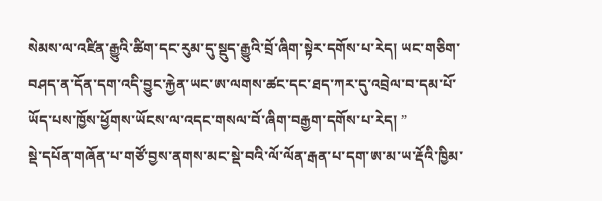སེམས་ལ་འཛིན་རྒྱུའི་ཚིག་དང་རུམ་དུ་སྡུད་རྒྱུའི་བྲོ་ཞིག་སྟེར་དགོས་པ་རེད། ཡང་གཅིག་བཤད་ན་དོན་དག་འདི་བྱུང་རྐྱེན་ཡང་ཨ་ལགས་ཚང་དང་ཐད་ཀར་དུ་འབྲེལ་བ་དམ་པོ་ཡོད་པས་ཁྱོས་ཕྱོགས་ཡོངས་ལ་འདང་གསལ་བོ་ཞིག་བརྒྱག་དགོས་པ་རེད། ”
སྡེ་དཔོན་གཞོན་པ་གཙོ་བྱས་ནགས་མང་སྡེ་བའི་ལོ་ལོན་རྒན་པ་དག་ཨ་མ་ཡ་རྡོའི་ཁྱིམ་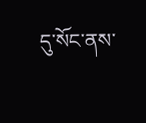དུ་སོང་ནས་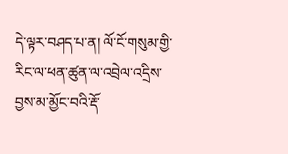དེ་ལྟར་བཤད་པ་ན། ལོ་ངོ་གསུམ་གྱི་རིང་ལ་ཕན་ཚུན་ལ་འབྲེལ་འདྲིས་བྱས་མ་མྱོང་བའི་རྡོ་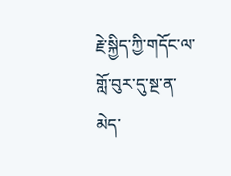རྗེ་སྐྱིད་ཀྱི་གདོང་ལ་གློ་བུར་དུ་སྔ་ན་མེད་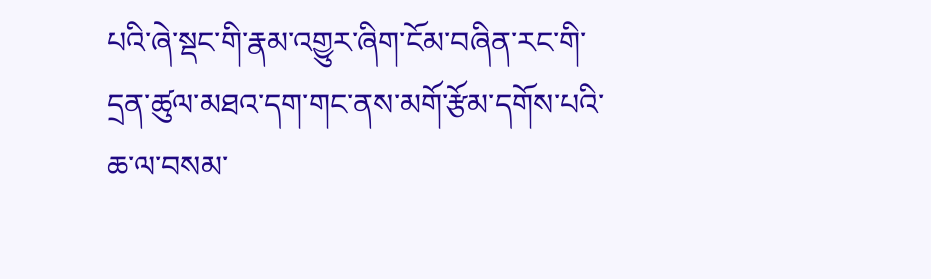པའི་ཞེ་སྡང་གི་རྣམ་འགྱུར་ཞིག་ངོམ་བཞིན་རང་གི་དྲན་ཚུལ་མཐའ་དག་གང་ནས་མགོ་རྩོམ་དགོས་པའི་ཆ་ལ་བསམ་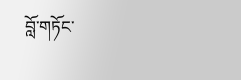བློ་གཏོང་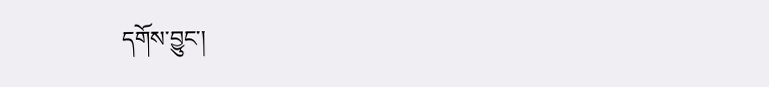དགོས་བྱུང་།